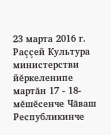23 марта 2016 г.
Раççей Культура министерстви йĕркеленипе мартăн 17 - 18-мĕшĕсенче Чăваш Республикинче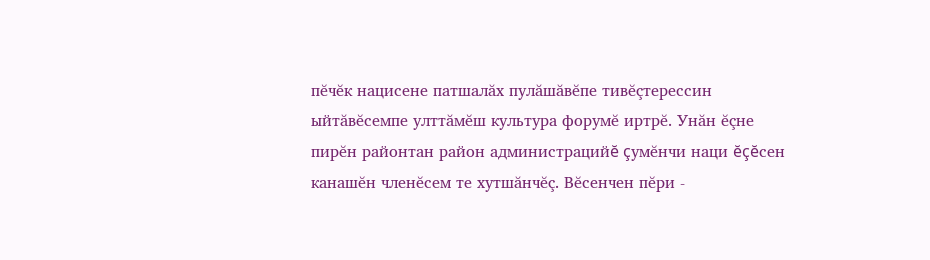пĕчĕк нацисене патшалăх пулăшăвĕпе тивĕçтерессин ыйтăвĕсемпе улттăмĕш культура форумĕ иртрĕ. Унăн ĕçне пирĕн районтан район администрацийĕ çумĕнчи наци ĕçĕсен канашĕн членĕсем те хутшăнчĕç. Вĕсенчен пĕри -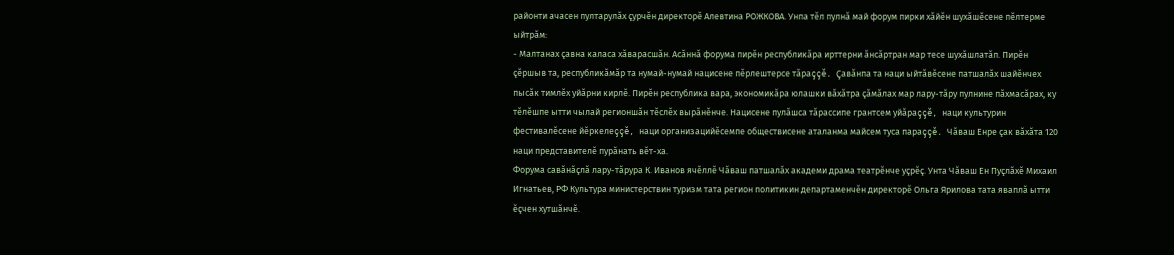районти ачасен пултарулăх çурчĕн директорĕ Алевтина РОЖКОВА. Унпа тĕл пулнă май форум пирки хăйĕн шухăшĕсене пĕлтерме ыйтрăм:
- Малтанах çавна каласа хăварасшăн. Асăннă форума пирĕн республикăра ирттерни ăнсăртран мар тесе шухăшлатăп. Пирĕн çĕршыв та, республикăмăр та нумай-нумай нацисене пĕрлештерсе тăраççĕ. Çавăнпа та наци ыйтăвĕсене патшалăх шайĕнчех пысăк тимлĕх уйăрни кирлĕ. Пирĕн республика вара, экономикăра юлашки вăхăтра çăмăлах мар лару-тăру пулнине пăхмасăрах, ку тĕлĕшпе ытти чылай регионшăн тĕслĕх вырăнĕнче. Нацисене пулăшса тăрассипе грантсем уйăраççĕ, наци культурин фестивалĕсене йĕркелеççĕ, наци организацийĕсемпе обществисене аталанма майсем туса параççĕ. Чăваш Енре çак вăхăта 120 наци представителĕ пурăнать вĕт-ха.
Форума савăнăçлă лару-тăрура К. Иванов ячĕллĕ Чăваш патшалăх академи драма театрĕнче уçрĕç. Унта Чăваш Ен Пуçлăхĕ Михаил Игнатьев, РФ Культура министерствин туризм тата регион политикин департаменчĕн директорĕ Ольга Ярилова тата яваплă ытти ĕçчен хутшăнчĕ.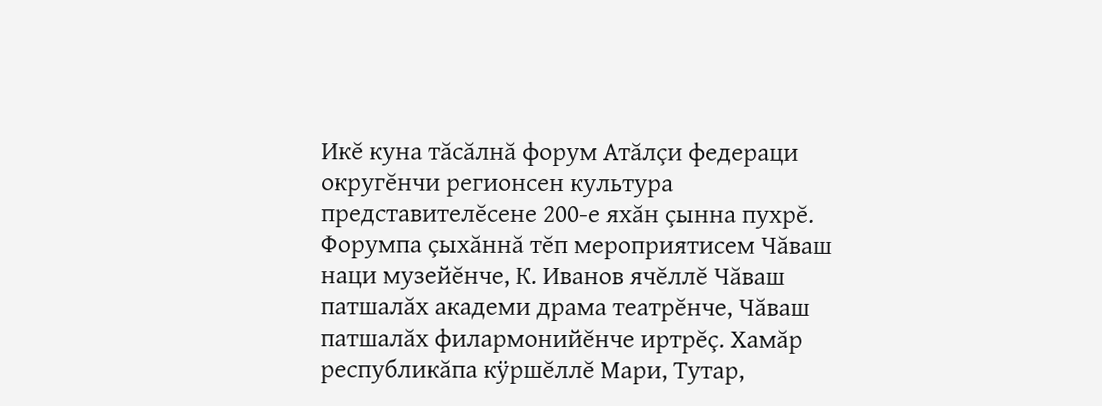Икĕ куна тăсăлнă форум Атăлçи федераци округĕнчи регионсен культура представителĕсене 200-е яхăн çынна пухрĕ. Форумпа çыхăннă тĕп мероприятисем Чăваш наци музейĕнче, К. Иванов ячĕллĕ Чăваш патшалăх академи драма театрĕнче, Чăваш патшалăх филармонийĕнче иртрĕç. Хамăр республикăпа кÿршĕллĕ Мари, Тутар,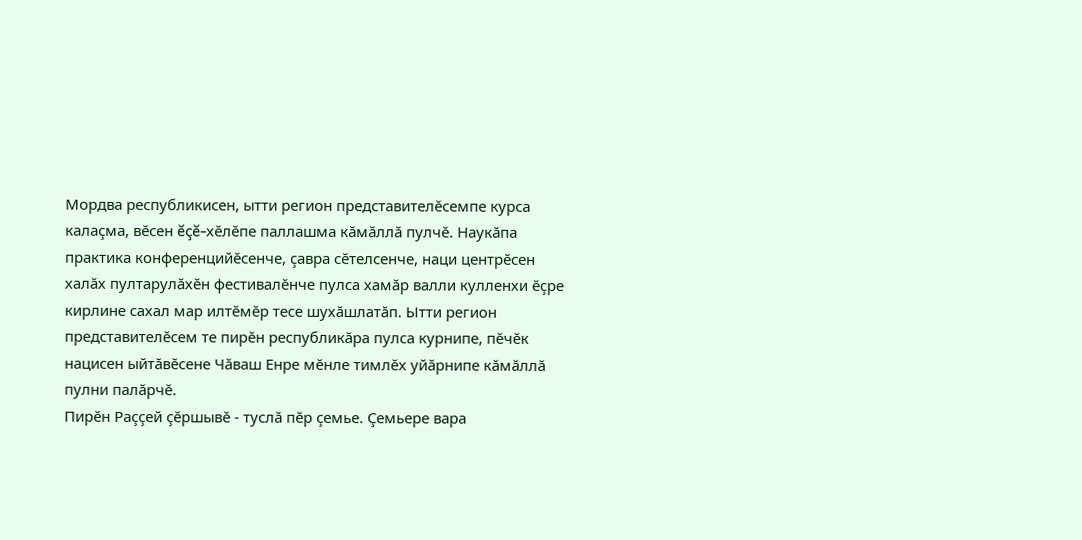Мордва республикисен, ытти регион представителĕсемпе курса калаçма, вĕсен ĕçĕ-хĕлĕпе паллашма кăмăллă пулчĕ. Наукăпа практика конференцийĕсенче, çавра сĕтелсенче, наци центрĕсен халăх пултарулăхĕн фестивалĕнче пулса хамăр валли кулленхи ĕçре кирлине сахал мар илтĕмĕр тесе шухăшлатăп. Ытти регион представителĕсем те пирĕн республикăра пулса курнипе, пĕчĕк нацисен ыйтăвĕсене Чăваш Енре мĕнле тимлĕх уйăрнипе кăмăллă пулни палăрчĕ.
Пирĕн Раççей çĕршывĕ - туслă пĕр çемье. Çемьере вара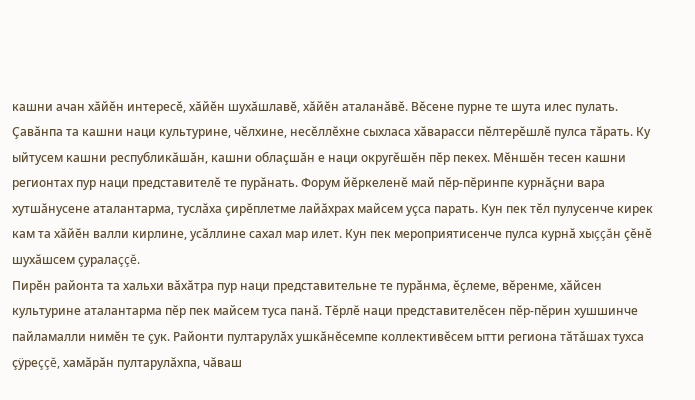кашни ачан хăйĕн интересĕ, хăйĕн шухăшлавĕ, хăйĕн аталанăвĕ. Вĕсене пурне те шута илес пулать. Çавăнпа та кашни наци культурине, чĕлхине, несĕллĕхне сыхласа хăварасси пĕлтерĕшлĕ пулса тăрать. Ку ыйтусем кашни республикăшăн, кашни облаçшăн е наци округĕшĕн пĕр пекех. Мĕншĕн тесен кашни регионтах пур наци представителĕ те пурăнать. Форум йĕркеленĕ май пĕр-пĕринпе курнăçни вара хутшăнусене аталантарма, туслăха çирĕплетме лайăхрах майсем уçса парать. Кун пек тĕл пулусенче кирек кам та хăйĕн валли кирлине, усăллине сахал мар илет. Кун пек мероприятисенче пулса курнă хыççăн çĕнĕ шухăшсем çуралаççĕ.
Пирĕн районта та хальхи вăхăтра пур наци представительне те пурăнма, ĕçлеме, вĕренме, хăйсен культурине аталантарма пĕр пек майсем туса панă. Тĕрлĕ наци представителĕсен пĕр-пĕрин хушшинче пайламалли нимĕн те çук. Районти пултарулăх ушкăнĕсемпе коллективĕсем ытти региона тăтăшах тухса çÿреççĕ, хамăрăн пултарулăхпа, чăваш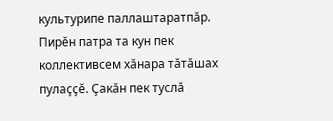культурипе паллаштаратпăр. Пирĕн патра та кун пек коллективсем хăнара тăтăшах пулаççĕ. Çакăн пек туслă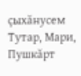çыхăнусем Тутар, Мари, Пушкăрт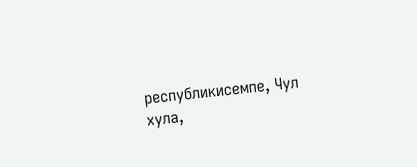республикисемпе, Чул хула,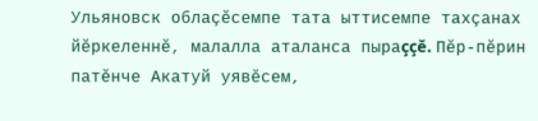Ульяновск облаçĕсемпе тата ыттисемпе тахçанах йĕркеленнĕ, малалла аталанса пыраççĕ. Пĕр-пĕрин патĕнче Акатуй уявĕсем,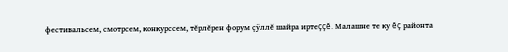фестивальсем, смотрсем, конкурссем, тĕрлĕрен форум çÿллĕ шайра иртеççĕ. Малашне те ку ĕç районта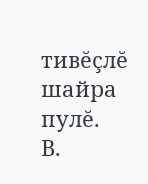тивĕçлĕ шайра пулĕ.
В.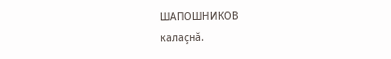ШАПОШНИКОВ
калаçнă.